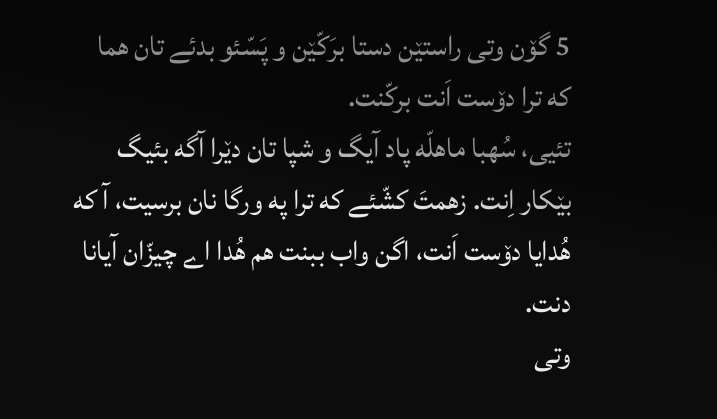5 گۆن وتی راستێن دستا برَکّێن و پَسّئو بدئے تان هما که ترا دۆست اَنت برکّنت.
تئیی، سُهبا ماهلّه پاد آیگ و شپا تان دێرا آگه بئیگ بێکار اِنت. زهمتَ کشّئے که ترا په ورگا نان برسیت، آ که هُدایا دۆست اَنت، اگن واب ببنت هم هُدا اے چیزّان آیانا دنت.
وتی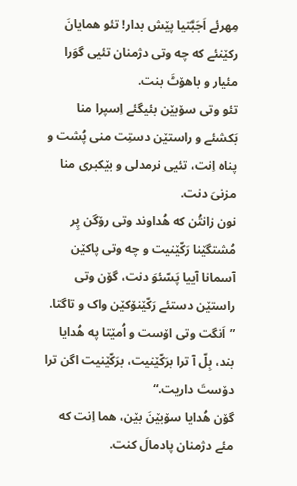مِهرئے اَجَبَّتیا پێش بدار! تئو همایانَ رکێنئے که چه وتی دژمنان تئیی گوَرا مئیار و باهۆٹَ بنت.
تئو وتی سۆبێن بئیگئے اِسپرا منا بَکشئے و راستێن دستِت منی پُشت و پناه اِنت، تئیی نرمدلی و بێکبری منا مزنیَ دنت.
نون زانتُن که هُداوند وتی رۆگن پِر مُشتگێنا رَکّێنیت و چه وتی پاکێن آسمانا آییا پَسّئوَ دنت، گۆن وتی راستێن دستئے رَکّێنۆکێن واک و تاگتا.
”اَنگت وتی اۆست و اُمێتا په هُدایا بند، بِلّ آ ترا برَکّێنیت، برَکّێنیت اگن ترا دۆستَ داریت.“
گۆن هُدایا سۆبێنَ بێن، هما اِنت که مئے دژمنان پادمالَ کنت.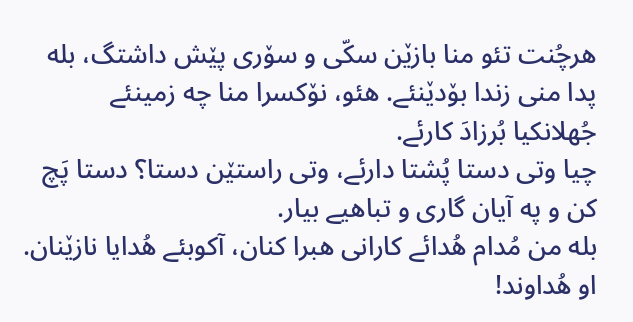هرچُنت تئو منا بازێن سکّی و سۆری پێش داشتگ، بله پدا منی زندا بۆدێنئے. هئو، نۆکسرا منا چه زمینئے جُهلانکیا بُرزادَ کارئے.
چیا وتی دستا پُشتا دارئے، وتی راستێن دستا؟ دستا پَچ کن و په آیان گاری و تباهیے بیار.
بله من مُدام هُدائے کارانی هبرا کنان، آکوبئے هُدایا نازێنان.
او هُداوند!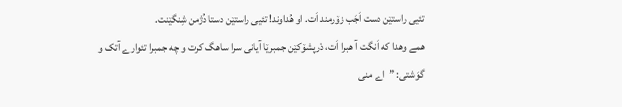تئیی راستێن دست اَجَب زۆرمند اَت. او هُداوند! تئیی راستێن دستا دُژمن شِنگێنت.
همے وهدا که اَنگت آ هبرا اَت، دْرپشۆکێن جمبرێا آیانی سرا ساهگ کرت و چه جمبرا تئوارے آتک و گوَشتی: ”اے منی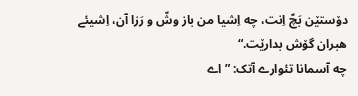دۆستێن بَچّ اِنت، چه اِشیا من باز وشّ و رَزا آن، اِشیئے هبران گۆش بدارێت.“
چه آسمانا تئوارے آتک: ”اے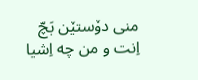منی دۆستێن بَچّ اِنت و من چه اِشیا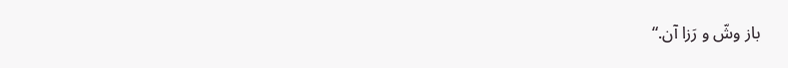باز وشّ و رَزا آن.“